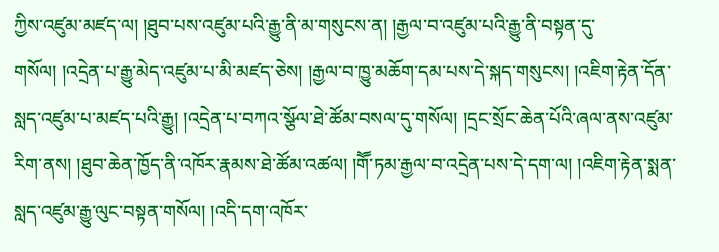ཀྱིས་འཛུམ་མཛད་ལ། །ཐུབ་པས་འཛུམ་པའི་རྒྱུ་ནི་མ་གསུངས་ན། །རྒྱལ་བ་འཛུམ་པའི་རྒྱུ་ནི་བསྟན་དུ་གསོལ། །འདྲེན་པ་རྒྱུ་མེད་འཛུམ་པ་མི་མཛད་ཅེས། །རྒྱལ་བ་ཁྱུ་མཆོག་དམ་པས་དེ་སྐད་གསུངས། །འཇིག་རྟེན་དོན་སླད་འཛུམ་པ་མཛད་པའི་རྒྱུ། །འདྲེན་པ་བཀའ་སྩོལ་ཐེ་ཚོམ་བསལ་དུ་གསོལ། །དྲང་སྲོང་ཆེན་པོའི་ཞལ་ནས་འཛུམ་རིག་ནས། །ཐུབ་ཆེན་ཁྱོད་ནི་འཁོར་རྣམས་ཐེ་ཚོམ་འཚལ། །གཽ་ཏམ་རྒྱལ་བ་འདྲེན་པས་དེ་དག་ལ། །འཇིག་རྟེན་སྨན་སླད་འཛུམ་རྒྱུ་ལུང་བསྟན་གསོལ། །འདི་དག་འཁོར་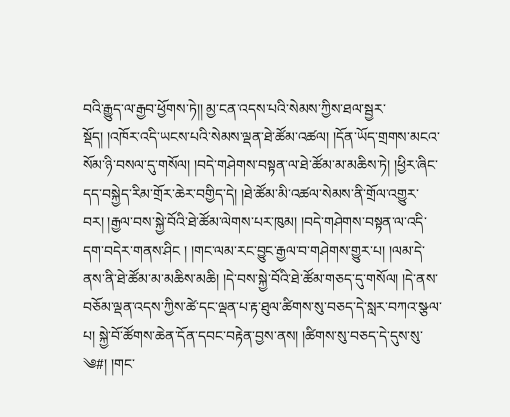བའི་རྒྱུད་ལ་རྒྱབ་ཕྱོགས་ཏེ།། མྱ་ངན་འདས་པའི་སེམས་ཀྱིས་ཐལ་སྦྱར་སྡོད། །འཁོར་འདི་ཡངས་པའི་སེམས་ལྡན་ཐེ་ཚོམ་འཚལ། །དོན་ཡོད་གྲགས་མངའ་སོམ་ཉི་བསལ་དུ་གསོལ། །བདེ་གཤེགས་བསྟན་ལ་ཐེ་ཚོམ་མ་མཆིས་ཏེ། །ཕྱིར་ཞིང་དད་བསྐྱེད་རིམ་གྲོར་ཆེར་བགྱིད་དེ། །ཐེ་ཚོམ་མི་འཚལ་སེམས་ནི་གྲོལ་འགྱུར་བར། །རྒྱལ་བས་སྐྱེ་བོའི་ཐེ་ཚོམ་ལེགས་པར་ཁུམ། །བདེ་གཤེགས་བསྟན་ལ་འདི་དག་བདེར་གནས་ཤིང ། །གང་ལམ་རང་བྱུང་རྒྱལ་བ་གཤེགས་གྱུར་པ། །ལམ་དེ་ནས་ནི་ཐེ་ཚོམ་མ་མཆིས་མཆི། །དེ་བས་སྐྱེ་བོའི་ཐེ་ཚོམ་གཅད་དུ་གསོལ། །དེ་ནས་བཅོམ་ལྡན་འདས་ཀྱིས་ཚེ་དང་ལྡན་པ་རྟ་ཐུལ་ཚིགས་སུ་བཅད་དེ་སླར་བཀའ་སྩལ་པ། སྐྱེ་བོ་ཚོགས་ཆེན་དོན་དབང་བརྟེན་བྱས་ནས། །ཚིགས་སུ་བཅད་དེ་དུས་སུ་
༄#། །གང་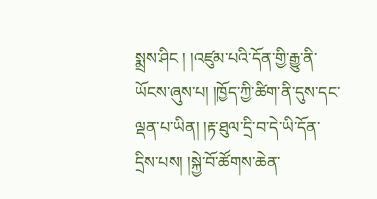སྨྲས་ཤིང ། །འཛུམ་པའི་དོན་གྱི་རྒྱུ་ནི་ཡོངས་ཞུས་པ། །ཁྱོད་ཀྱི་ཚིག་ནི་དུས་དང་ལྡན་པ་ཡིན། །རྟ་ཐུལ་དྲི་བ་དེ་ཡི་དོན་དྲིས་པས། །སྐྱེ་བོ་ཚོགས་ཆེན་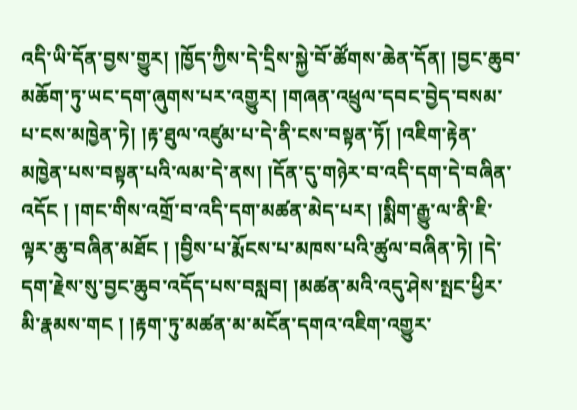འདི་ཡི་དོན་བྱས་གྱུར། །ཁྱོད་ཀྱིས་དེ་དྲིས་སྐྱེ་བོ་ཚོགས་ཆེན་དོན། །བྱང་ཆུབ་མཆོག་ཏུ་ཡང་དག་ཞུགས་པར་འགྱུར། །གཞན་འཕྲུལ་དབང་བྱེད་བསམ་པ་ངས་མཁྱེན་ཏེ། །རྟ་ཐུལ་འཛུམ་པ་དེ་ནི་ངས་བསྟན་ཏོ། །འཇིག་རྟེན་མཁྱེན་པས་བསྟན་པའི་ལམ་དེ་ནས། །དོན་དུ་གཉེར་བ་འདི་དག་དེ་བཞིན་འདོང ། །གང་གིས་འགྲོ་བ་འདི་དག་མཚན་མེད་པར། །སྨིག་རྒྱུ་ལ་ནི་ཇི་ལྟར་ཆུ་བཞིན་མཐོང ། །བྱིས་པ་རྨོངས་པ་མཁས་པའི་ཚུལ་བཞིན་ཏེ། །དེ་དག་རྗེས་སུ་བྱང་ཆུབ་འདོད་པས་བསླབ། །མཚན་མའི་འདུ་ཤེས་སྤང་ཕྱིར་མི་རྣམས་གང ། །རྟག་ཏུ་མཚན་མ་མངོན་དགའ་འཇིག་འགྱུར་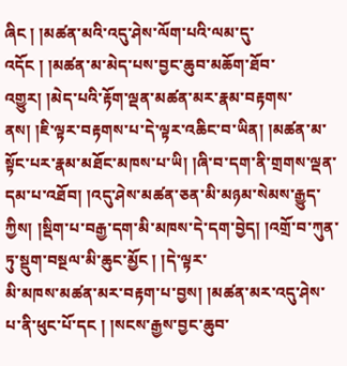ཞིང ། །མཚན་མའི་འདུ་ཤེས་ལོག་པའི་ལམ་དུ་འདོང ། །མཚན་མ་མེད་པས་བྱང་ཆུབ་མཆོག་ཐོབ་འགྱུར། །མེད་པའི་རྟོག་ལྡན་མཚན་མར་རྣམ་བརྟགས་ནས། །ཇི་ལྟར་བརྟགས་པ་དེ་ལྟར་འཆིང་བ་ཡིན། །མཚན་མ་སྟོང་པར་རྣམ་མཐོང་མཁས་པ་ཡི། །ཞི་བ་དག་ནི་གྲགས་ལྡན་དམ་པ་འཐོབ། །འདུ་ཤེས་མཚན་ཅན་མི་མཉམ་སེམས་རྒྱུད་ཀྱིས། །སྡིག་པ་བརྒྱ་དག་མི་མཁས་དེ་དག་བྱེད། །འགྲོ་བ་ཀུན་ཏུ་སྡུག་བསྔལ་མི་ཆུང་མྱོང ། །དེ་ལྟར་
མི་མཁས་མཚན་མར་བརྟག་པ་བྱས། །མཚན་མར་འདུ་ཤེས་པ་ནི་ཕུང་པོ་དང ། །སངས་རྒྱས་བྱང་ཆུབ་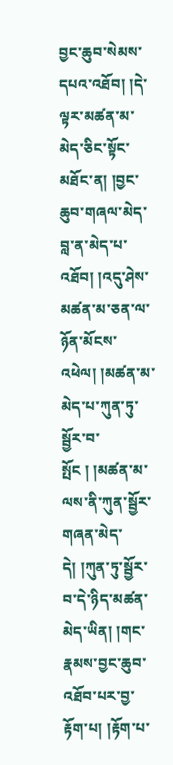བྱང་ཆུབ་སེམས་དཔའ་འཐོབ། །དེ་ལྟར་མཚན་མ་མེད་ཅིང་སྟོང་མཐོང་ན། །བྱང་ཆུབ་གཞལ་མེད་བླ་ན་མེད་པ་འཐོབ། །འདུ་ཤེས་མཚན་མ་ཅན་ལ་ཉོན་མོངས་འཕེལ། །མཚན་མ་མེད་པ་ཀུན་ཏུ་སྦྱོར་བ་སྤོང ། །མཚན་མ་ལས་ནི་ཀུན་སྦྱོར་གཞན་མེད་དེ། །ཀུན་ཏུ་སྦྱོར་བ་དེ་ཉིད་མཚན་མེད་ཡིན། །གང་རྣམས་བྱང་ཆུབ་འཐོབ་པར་བྱ་རྟོག་པ། །རྟོག་པ་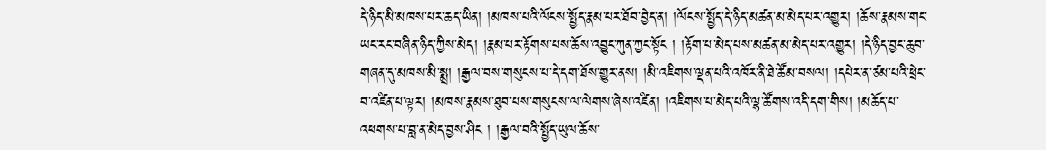དེ་ཉིད་མི་མཁས་པར་ཆད་ཡིན། །མཁས་པའི་ལོངས་སྤྱོད་རྣམ་པར་ཐོབ་བྱེད་ན། །ལོངས་སྤྱོད་དེ་ཉིད་མཚན་མ་མེད་པར་འགྱུར། །ཆོས་རྣམས་གང་ཡང་རང་བཞིན་ཉིད་ཀྱིས་མེད། །རྣམ་པར་རྟོགས་པས་ཆོས་འབྱུང་ཀུན་ཀྱང་སྟོང ། །རྟོག་པ་མེད་པས་མཚན་མ་མེད་པར་འགྱུར། །དེ་ཉིད་བྱང་ཆུབ་གཞན་དུ་མཁས་མི་སྨྲ། །རྒྱལ་བས་གསུངས་པ་དེ་དག་ཐོས་གྱུར་ནས། །མི་འཇིགས་ལྡན་པའི་འཁོར་ནི་ཐེ་ཚོམ་བསལ། །དཔེར་ན་ཙམ་པའི་ཕྲེང་བ་འཛིན་པ་ལྟར། །མཁས་རྣམས་ཐུབ་པས་གསུངས་ལ་ལེགས་ཞེས་འཛིན། །འཇིགས་པ་མེད་པའི་ལྷ་ཚོགས་འདི་དག་གིས། །མཆོད་པ་འཕགས་པ་བླ་ན་མེད་བྱས་ཤིང ། །རྒྱལ་བའི་སྤྱོད་ཡུལ་ཆོས་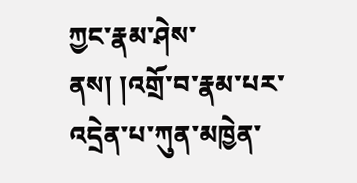ཀྱང་རྣམ་ཤེས་ནས། །འགྲོ་བ་རྣམ་པར་འདྲེན་པ་ཀུན་མཁྱེན་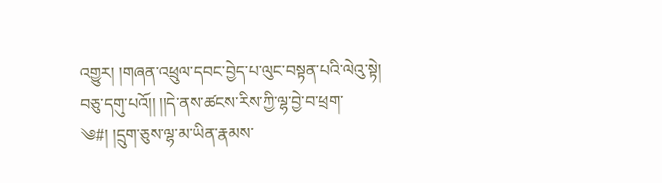འགྱུར། །གཞན་འཕྲུལ་དབང་བྱེད་པ་ལུང་བསྟན་པའི་ལེའུ་སྟེ། བཅུ་དགུ་པའོ།། །།དེ་ནས་ཚངས་རིས་ཀྱི་ལྷ་བྱེ་བ་ཕྲག་
༄#། །དྲུག་ཅུས་ལྷ་མ་ཡིན་རྣམས་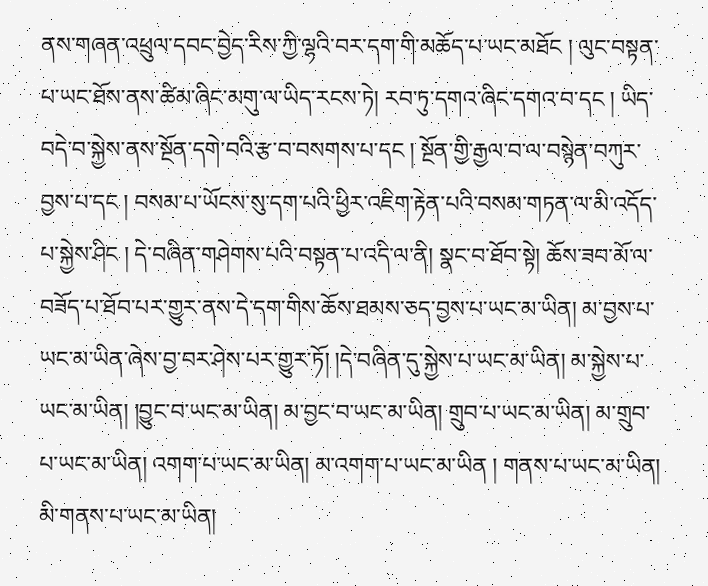ནས་གཞན་འཕྲུལ་དབང་བྱེད་རིས་ཀྱི་ལྷའི་བར་དག་གི་མཆོད་པ་ཡང་མཐོང ། ལུང་བསྟན་པ་ཡང་ཐོས་ནས་ཚིམ་ཞིང་མགུ་ལ་ཡིད་རངས་ཏེ། རབ་ཏུ་དགའ་ཞིང་དགའ་བ་དང ། ཡིད་བདེ་བ་སྐྱེས་ནས་སྔོན་དགེ་བའི་རྩ་བ་བསགས་པ་དང ། སྔོན་གྱི་རྒྱལ་བ་ལ་བསྙེན་བཀུར་བྱས་པ་དང ། བསམ་པ་ཡོངས་སུ་དག་པའི་ཕྱིར་འཇིག་རྟེན་པའི་བསམ་གཏན་ལ་མི་འདོད་པ་སྐྱེས་ཤིང ། དེ་བཞིན་གཤེགས་པའི་བསྟན་པ་འདི་ལ་ནི། སྣང་བ་ཐོབ་སྟེ། ཆོས་ཟབ་མོ་ལ་བཟོད་པ་ཐོབ་པར་གྱུར་ནས་དེ་དག་གིས་ཆོས་ཐམས་ཅད་བྱས་པ་ཡང་མ་ཡིན། མ་བྱས་པ་ཡང་མ་ཡིན་ཞེས་བྱ་བར་ཤེས་པར་གྱུར་ཏོ། །དེ་བཞིན་དུ་སྐྱེས་པ་ཡང་མ་ཡིན། མ་སྐྱེས་པ་ཡང་མ་ཡིན། །བྱུང་བ་ཡང་མ་ཡིན། མ་བྱང་བ་ཡང་མ་ཡིན། གྲུབ་པ་ཡང་མ་ཡིན། མ་གྲུབ་པ་ཡང་མ་ཡིན། འགག་པ་ཡང་མ་ཡིན། མ་འགག་པ་ཡང་མ་ཡིན ། གནས་པ་ཡང་མ་ཡིན། མི་གནས་པ་ཡང་མ་ཡིན།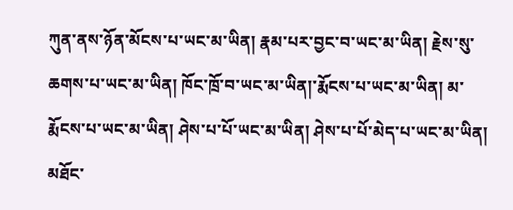ཀུན་ནས་ཉོན་མོངས་པ་ཡང་མ་ཡིན། རྣམ་པར་བྱང་བ་ཡང་མ་ཡིན། རྗེས་སུ་ཆགས་པ་ཡང་མ་ཡིན། ཁོང་ཁྲོ་བ་ཡང་མ་ཡིན།་རྨོངས་པ་ཡང་མ་ཡིན། མ་རྨོངས་པ་ཡང་མ་ཡིན། ཤེས་པ་པོ་ཡང་མ་ཡིན། ཤེས་པ་པོ་མེད་པ་ཡང་མ་ཡིན། མཐོང་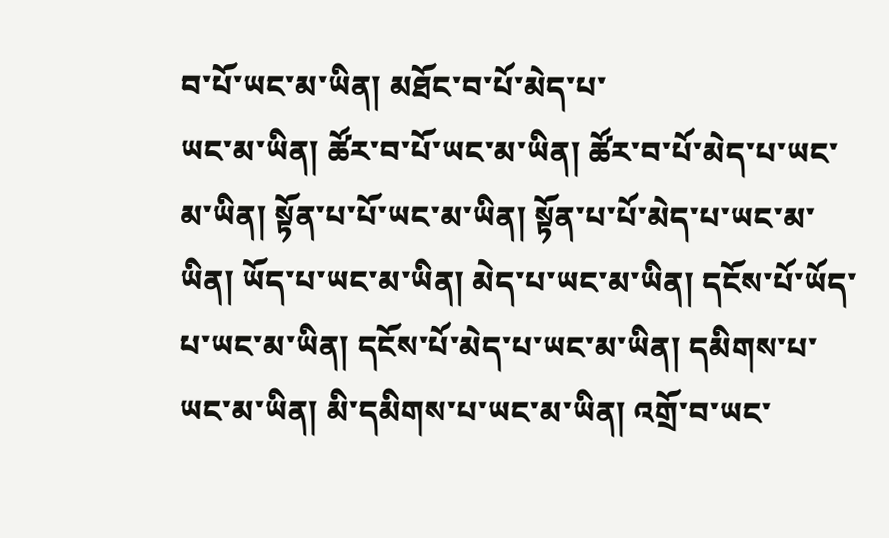བ་པོ་ཡང་མ་ཡིན། མཐོང་བ་པོ་མེད་པ་
ཡང་མ་ཡིན། ཚོར་བ་པོ་ཡང་མ་ཡིན། ཚོར་བ་པོ་མེད་པ་ཡང་མ་ཡིན། སྟོན་པ་པོ་ཡང་མ་ཡིན། སྟོན་པ་པོ་མེད་པ་ཡང་མ་ཡིན། ཡོད་པ་ཡང་མ་ཡིན། མེད་པ་ཡང་མ་ཡིན། དངོས་པོ་ཡོད་པ་ཡང་མ་ཡིན། དངོས་པོ་མེད་པ་ཡང་མ་ཡིན། དམིགས་པ་ཡང་མ་ཡིན། མི་དམིགས་པ་ཡང་མ་ཡིན། འགྲོ་བ་ཡང་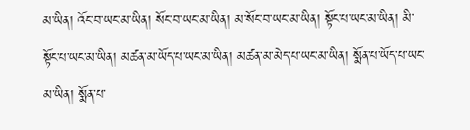མ་ཡིན། འོང་བ་ཡང་མ་ཡིན། སོང་བ་ཡང་མ་ཡིན། མ་སོང་བ་ཡང་མ་ཡིན། སྟོང་པ་ཡང་མ་ཡིན། མི་སྟོང་པ་ཡང་མ་ཡིན། མཚན་མ་ཡོད་པ་ཡང་མ་ཡིན། མཚན་མ་མེད་པ་ཡང་མ་ཡིན། སྨོན་པ་ཡོད་པ་ཡང་མ་ཡིན། སྨོན་པ་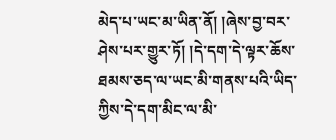མེད་པ་ཡང་མ་ཡིན་ནོ། །ཞེས་བྱ་བར་ཤེས་པར་གྱུར་ཏོ། །དེ་དག་དེ་ལྟར་ཆོས་ཐམས་ཅད་ལ་ཡང་མི་གནས་པའི་ཡིད་ཀྱིས་དེ་དག་མིང་ལ་མི་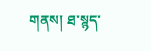གནས། ཐ་སྙད་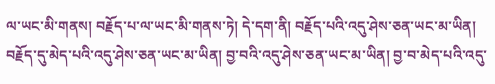ལ་ཡང་མི་གནས། བརྗོད་པ་ལ་ཡང་མི་གནས་ཏེ། དེ་དག་ནི། བརྗོད་པའི་འདུ་ཤེས་ཅན་ཡང་མ་ཡིན། བརྗོད་དུ་མེད་པའི་འདུ་ཤེས་ཅན་ཡང་མ་ཡིན། བྱ་བའི་འདུ་ཤེས་ཅན་ཡང་མ་ཡིན། བྱ་བ་མེད་པའི་འདུ་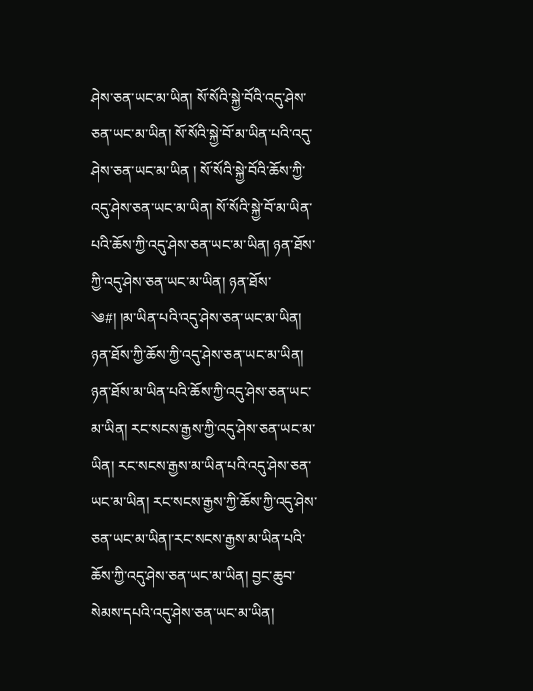ཤེས་ཅན་ཡང་མ་ཡིན། སོ་སོའི་སྐྱེ་བོའི་འདུ་ཤེས་ཅན་ཡང་མ་ཡིན། སོ་སོའི་སྐྱེ་བོ་མ་ཡིན་པའི་འདུ་ཤེས་ཅན་ཡང་མ་ཡིན ། སོ་སོའི་སྐྱེ་བོའི་ཆོས་ཀྱི་འདུ་ཤེས་ཅན་ཡང་མ་ཡིན། སོ་སོའི་སྐྱེ་བོ་མ་ཡིན་པའི་ཆོས་ཀྱི་འདུ་ཤེས་ཅན་ཡང་མ་ཡིན། ཉན་ཐོས་ཀྱི་འདུ་ཤེས་ཅན་ཡང་མ་ཡིན། ཉན་ཐོས་
༄#། །མ་ཡིན་པའི་འདུ་ཤེས་ཅན་ཡང་མ་ཡིན། ཉན་ཐོས་ཀྱི་ཆོས་ཀྱི་འདུ་ཤེས་ཅན་ཡང་མ་ཡིན། ཉན་ཐོས་མ་ཡིན་པའི་ཆོས་ཀྱི་འདུ་ཤེས་ཅན་ཡང་མ་ཡིན། རང་སངས་རྒྱས་ཀྱི་འདུ་ཤེས་ཅན་ཡང་མ་ཡིན། རང་སངས་རྒྱས་མ་ཡིན་པའི་འདུ་ཤེས་ཅན་ཡང་མ་ཡིན། རང་སངས་རྒྱས་ཀྱི་ཆོས་ཀྱི་འདུ་ཤེས་ཅན་ཡང་མ་ཡིན།་རང་སངས་རྒྱས་མ་ཡིན་པའི་ཆོས་ཀྱི་འདུ་ཤེས་ཅན་ཡང་མ་ཡིན། བྱང་ཆུབ་སེམས་དཔའི་འདུ་ཤེས་ཅན་ཡང་མ་ཡིན།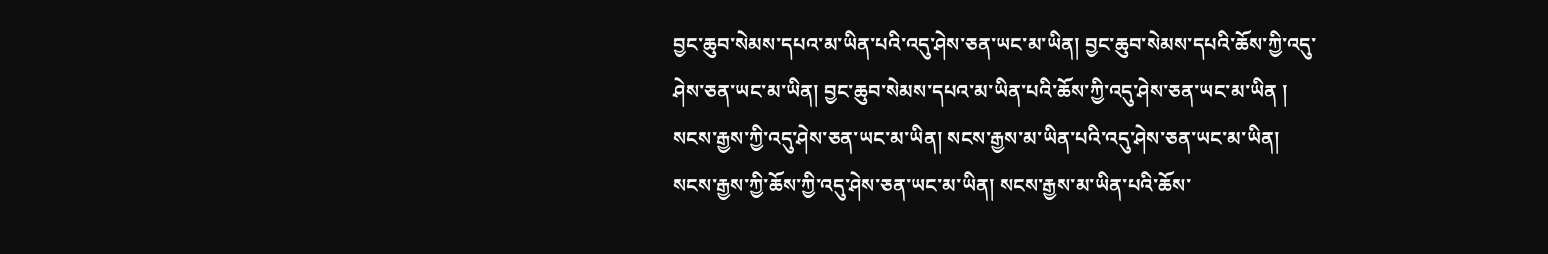བྱང་ཆུབ་སེམས་དཔའ་མ་ཡིན་པའི་འདུ་ཤེས་ཅན་ཡང་མ་ཡིན། བྱང་ཆུབ་སེམས་དཔའི་ཆོས་ཀྱི་འདུ་ཤེས་ཅན་ཡང་མ་ཡིན། བྱང་ཆུབ་སེམས་དཔའ་མ་ཡིན་པའི་ཆོས་ཀྱི་འདུ་ཤེས་ཅན་ཡང་མ་ཡིན ། སངས་རྒྱས་ཀྱི་འདུ་ཤེས་ཅན་ཡང་མ་ཡིན། སངས་རྒྱས་མ་ཡིན་པའི་འདུ་ཤེས་ཅན་ཡང་མ་ཡིན། སངས་རྒྱས་ཀྱི་ཆོས་ཀྱི་འདུ་ཤེས་ཅན་ཡང་མ་ཡིན། སངས་རྒྱས་མ་ཡིན་པའི་ཆོས་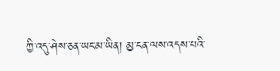ཀྱི་འདུ་ཤེས་ཅན་ཡང་མ་ཡིན། མྱ་ངན་ལས་འདས་པའི་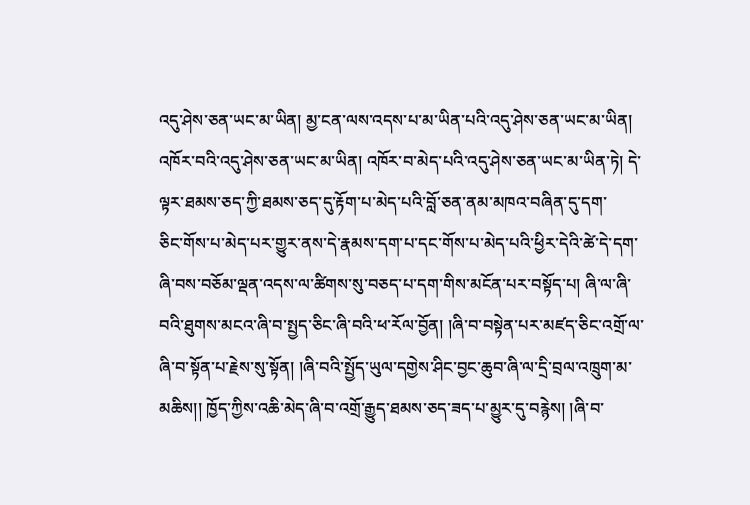འདུ་ཤེས་ཅན་ཡང་མ་ཡིན། མྱ་ངན་ལས་འདས་པ་མ་ཡིན་པའི་འདུ་ཤེས་ཅན་ཡང་མ་ཡིན། འཁོར་བའི་འདུ་ཤེས་ཅན་ཡང་མ་ཡིན། འཁོར་བ་མེད་པའི་འདུ་ཤེས་ཅན་ཡང་མ་ཡིན་ཏེ། དེ་ལྟར་ཐམས་ཅད་ཀྱི་ཐམས་ཅད་དུ་རྟོག་པ་མེད་པའི་བློ་ཅན་ནམ་མཁའ་བཞིན་དུ་དག་
ཅིང་གོས་པ་མེད་པར་གྱུར་ནས་དེ་རྣམས་དག་པ་དང་གོས་པ་མེད་པའི་ཕྱིར་དེའི་ཚེ་དེ་དག་ཞི་བས་བཅོམ་ལྡན་འདས་ལ་ཚིགས་སུ་བཅད་པ་དག་གིས་མངོན་པར་བསྟོད་པ། ཞི་ལ་ཞི་བའི་ཐུགས་མངའ་ཞི་བ་སྤྱད་ཅིང་ཞི་བའི་ཕ་རོལ་བྱོན། །ཞི་བ་བསྟེན་པར་མཛད་ཅིང་འགྲོ་ལ་ཞི་བ་སྟོན་པ་རྗེས་སུ་སྟོན། །ཞི་བའི་སྤྱོད་ཡུལ་དགྱེས་ཤིང་བྱང་ཆུབ་ཞི་ལ་དྲི་བྲལ་འཁྲུག་མ་མཆིས།། ཁྱོད་ཀྱིས་འཆི་མེད་ཞི་བ་འགྲོ་རྒྱུད་ཐམས་ཅད་ཟད་པ་མྱུར་དུ་བརྙེས། །ཞི་བ་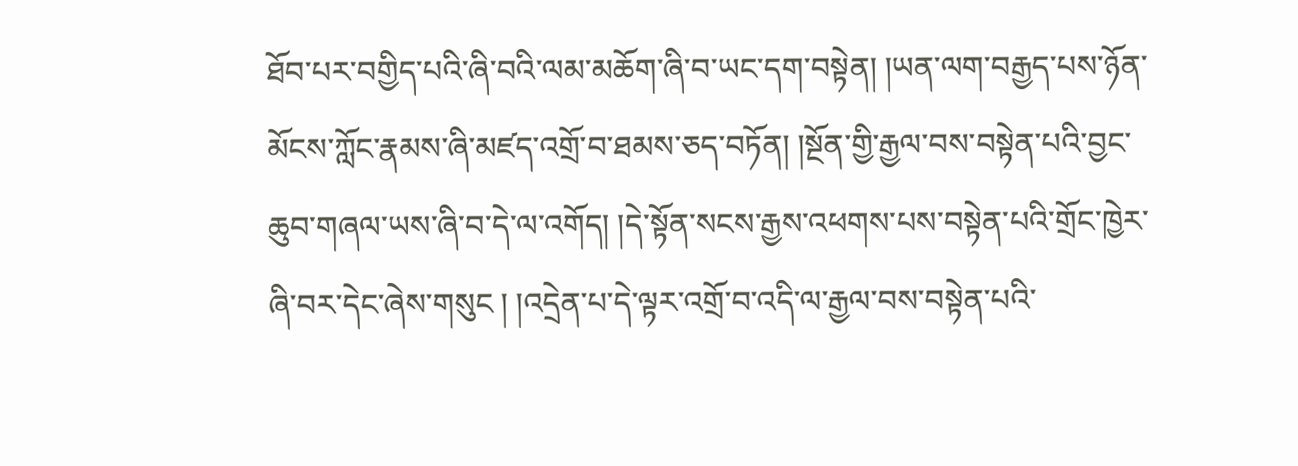ཐོབ་པར་བགྱིད་པའི་ཞི་བའི་ལམ་མཆོག་ཞི་བ་ཡང་དག་བསྟེན། །ཡན་ལག་བརྒྱད་པས་ཉོན་མོངས་ཀློང་རྣམས་ཞི་མཛད་འགྲོ་བ་ཐམས་ཅད་བཏོན། །སྔོན་གྱི་རྒྱལ་བས་བསྟེན་པའི་བྱང་ཆུབ་གཞལ་ཡས་ཞི་བ་དེ་ལ་འགོད། །དེ་སྟོན་སངས་རྒྱས་འཕགས་པས་བསྟེན་པའི་གྲོང་ཁྱེར་ཞི་བར་དེང་ཞེས་གསུང ། །འདྲེན་པ་དེ་ལྟར་འགྲོ་བ་འདི་ལ་རྒྱལ་བས་བསྟེན་པའི་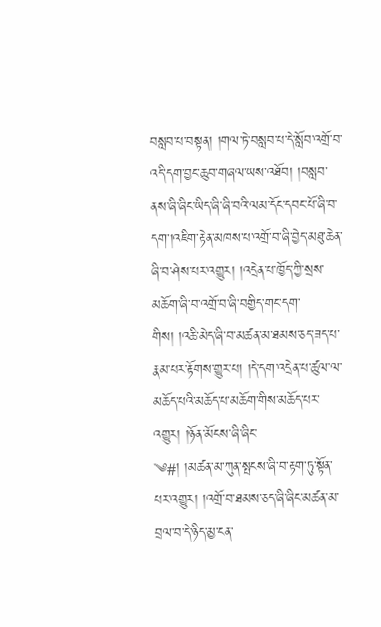བསླབ་པ་བསྟན། །གལ་ཏེ་བསླབ་པ་དེ་སློབ་འགྲོ་བ་འདི་དག་བྱང་ཆུབ་གཞལ་ཡས་འཐོབ། །བསླབ་ནས་ཞི་ཞིང་ཡིད་ཞི་ཞི་བའི་ལམ་དོང་དབང་པོ་ཞི་བ་དག་།འཇིག་རྟེན་མཁས་པ་འགྲོ་བ་ཞི་བྱེད་མཐུ་ཆེན་ཞི་བ་ཤེས་པར་འགྱུར། །འདྲེན་པ་ཁྱོད་ཀྱི་སྲས་མཆོག་ཞི་བ་འགྲོ་བ་ཞི་བགྱིད་གང་དག་གིས། །འཆི་མེད་ཞི་བ་མཚན་མ་ཐམས་ཅད་ཟད་པ་རྣམ་པར་རྟོགས་གྱུར་པ། །དེ་དག་འདྲེན་པ་ཚུལ་ལ་མཆོད་པའི་མཆོད་པ་མཆོག་གིས་མཆོད་པར་འགྱུར། །ཉོན་མོངས་ཞི་ཞིང་
༄#། །མཚན་མ་ཀུན་སྤངས་ཞི་བ་རྟག་ཏུ་སྟོན་པར་འགྱུར། །འགྲོ་བ་ཐམས་ཅད་ཞི་ཞིང་མཚན་མ་བྲལ་བ་དེ་ཉིད་མྱ་ངན་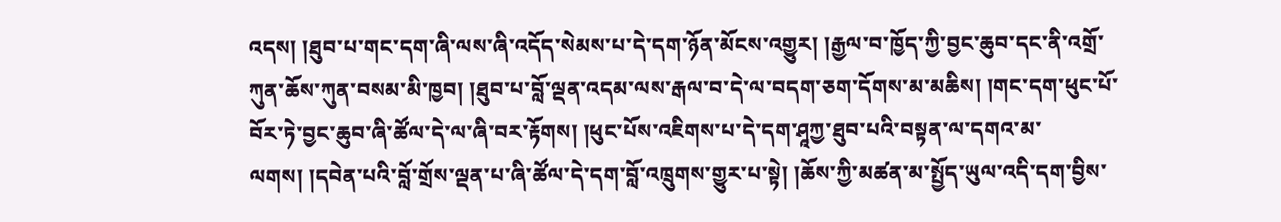འདས། །ཐུབ་པ་གང་དག་ཞི་ལས་ཞི་འདོད་སེམས་པ་དེ་དག་ཉོན་མོངས་འགྱུར། །རྒྱལ་བ་ཁྱོད་ཀྱི་བྱང་ཆུབ་དང་ནི་འགྲོ་ཀུན་ཆོས་ཀུན་བསམ་མི་ཁྱབ། །ཐུབ་པ་བློ་ལྡན་འདམ་ལས་རྒལ་བ་དེ་ལ་བདག་ཅག་དོགས་མ་མཆིས། །གང་དག་ཕུང་པོ་བོར་ཏེ་བྱང་ཆུབ་ཞི་ཚོལ་དེ་ལ་ཞི་བར་རྟོགས། །ཕུང་པོས་འཇིགས་པ་དེ་དག་ཤཱཀྱ་ཐུབ་པའི་བསྟན་ལ་དགའ་མ་ལགས། །དབེན་པའི་བློ་གྲོས་ལྡན་པ་ཞི་ཚོལ་དེ་དག་བློ་འཁྲུགས་གྱུར་པ་སྟེ། །ཆོས་ཀྱི་མཚན་མ་སྤྱོད་ཡུལ་འདི་དག་བྱིས་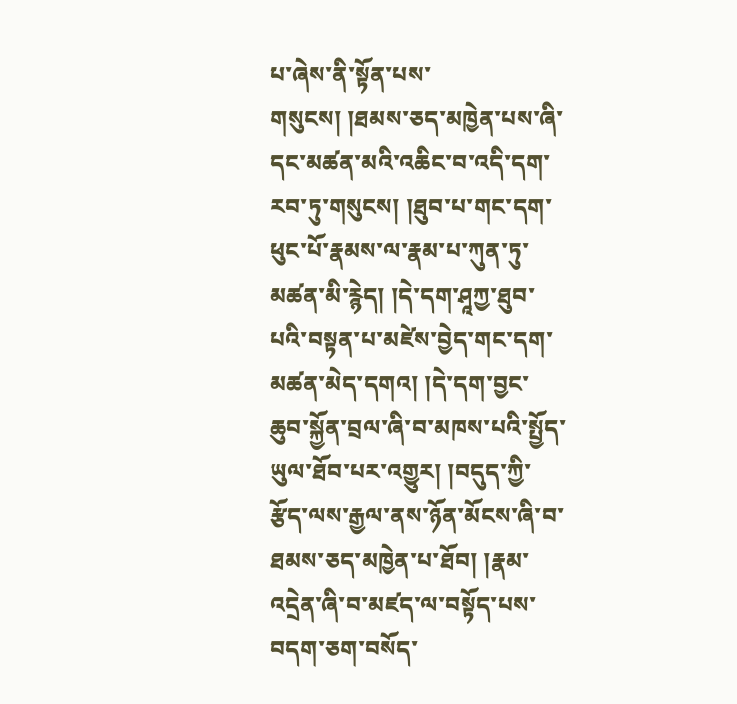པ་ཞེས་ནི་སྟོན་པས་གསུངས། །ཐམས་ཅད་མཁྱེན་པས་ཞི་དང་མཚན་མའི་འཆིང་བ་འདི་དག་རབ་ཏུ་གསུངས། །ཐུབ་པ་གང་དག་ཕུང་པོ་རྣམས་ལ་རྣམ་པ་ཀུན་ཏུ་མཚན་མི་རྙེད། །དེ་དག་ཤཱཀྱ་ཐུབ་པའི་བསྟན་པ་མཛེས་བྱེད་གང་དག་མཚན་མེད་དགའ། །དེ་དག་བྱང་ཆུབ་སྐྱོན་བྲལ་ཞི་བ་མཁས་པའི་སྤྱོད་ཡུལ་ཐོབ་པར་འགྱུར། །བདུད་ཀྱི་རྩོད་ལས་རྒྱལ་ནས་ཉོན་མོངས་ཞི་བ་ཐམས་ཅད་མཁྱེན་པ་ཐོབ། །རྣམ་འདྲེན་ཞི་བ་མཛད་ལ་བསྟོད་པས་བདག་ཅག་བསོད་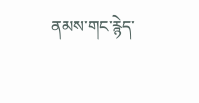ནམས་གང་རྙེད་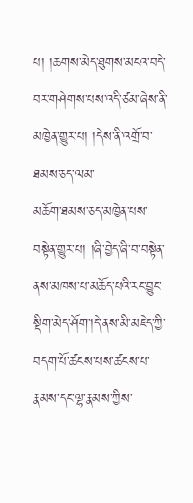པ། །ཆགས་མེད་ཐུགས་མངའ་བདེ་བར་གཤེགས་པས་འདི་ཙམ་ཞེས་ནི་མཁྱེན་གྱུར་པ། །དེས་ནི་འགྲོ་བ་ཐམས་ཅད་ལམ་
མཆོག་ཐམས་ཅད་མཁྱེན་པས་བསྟེན་གྱུར་པ། །ཞི་བྱེད་ཞི་བ་བསྟེན་ནས་མཁས་པ་མཆོད་པའི་རང་བྱུང་སྡིག་མེད་ཤོག་།དེ་ནས་མི་མཇེད་ཀྱི་བདག་པོ་ཚངས་པས་ཚངས་པ་རྣམས་དང་ལྷ་རྣམས་ཀྱིས་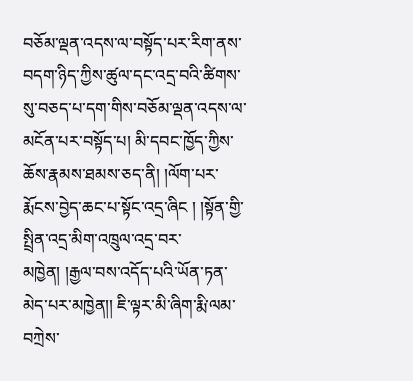བཅོམ་ལྡན་འདས་ལ་བསྟོད་པར་རིག་ནས་བདག་ཉིད་ཀྱིས་ཚུལ་དང་འདྲ་བའི་ཚིགས་སུ་བཅད་པ་དག་གིས་བཅོམ་ལྡན་འདས་ལ་མངོན་པར་བསྟོད་པ། མི་དབང་ཁྱོད་ཀྱིས་ཆོས་རྣམས་ཐམས་ཅད་ནི། །ལོག་པར་རྨོངས་བྱེད་ཆང་པ་སྟོང་འདྲ་ཞིང ། །སྟོན་གྱི་སྤྲིན་འདྲ་མིག་འཁྲུལ་འདྲ་བར་མཁྱེན། །རྒྱལ་བས་འདོད་པའི་ཡོན་ཏན་མེད་པར་མཁྱེན།། ཇི་ལྟར་མི་ཞིག་རྨི་ལམ་བཀྲེས་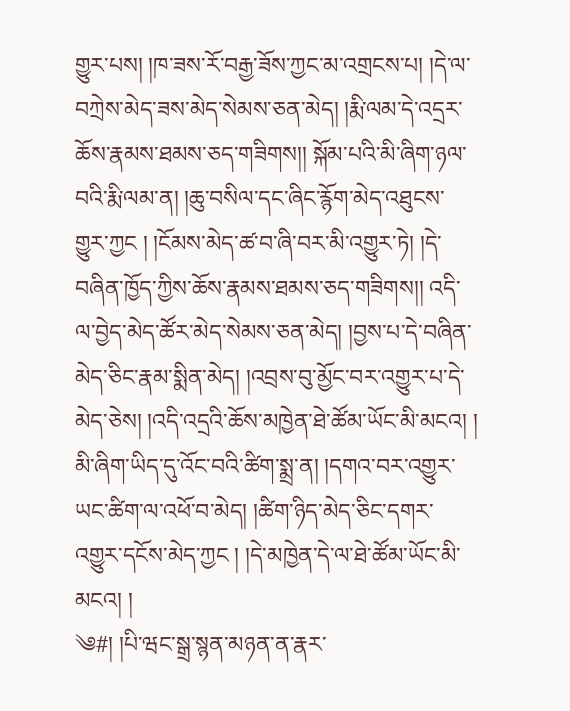གྱུར་པས། །ཁ་ཟས་རོ་བརྒྱ་ཟོས་ཀྱང་མ་འགྲངས་པ། །དེ་ལ་བཀྲེས་མེད་ཟས་མེད་སེམས་ཅན་མེད། །རྨི་ལམ་དེ་འདྲར་ཆོས་རྣམས་ཐམས་ཅད་གཟིགས།། སྐོམ་པའི་མི་ཞིག་ཉལ་བའི་རྨི་ལམ་ན། །ཆུ་བསིལ་དང་ཞིང་རྙོག་མེད་འཐུངས་གྱུར་ཀྱང ། །ངོམས་མེད་ཚ་བ་ཞི་བར་མི་འགྱུར་ཏེ། །དེ་བཞིན་ཁྱོད་ཀྱིས་ཆོས་རྣམས་ཐམས་ཅད་གཟིགས།། འདི་ལ་བྱེད་མེད་ཚོར་མེད་སེམས་ཅན་མེད། །བྱས་པ་དེ་བཞིན་མེད་ཅིང་རྣམ་སྨིན་མེད། །འབྲས་བུ་མྱོང་བར་འགྱུར་པ་དེ་མེད་ཅེས། །འདི་འདྲའི་ཆོས་མཁྱེན་ཐེ་ཚོམ་ཡོང་མི་མངའ། ། མི་ཞིག་ཡིད་དུ་འོང་བའི་ཚིག་སྨྲ་ན། །དགའ་བར་འགྱུར་ཡང་ཚིག་ལ་འཕོ་བ་མེད། །ཚིག་ཉིད་མེད་ཅིང་དགར་འགྱུར་དངོས་མེད་ཀྱང ། །དེ་མཁྱེན་དེ་ལ་ཐེ་ཚོམ་ཡོང་མི་མངའ། །
༄#། །པི་ཝང་སྒྲ་སྙན་མཉན་ན་རྣར་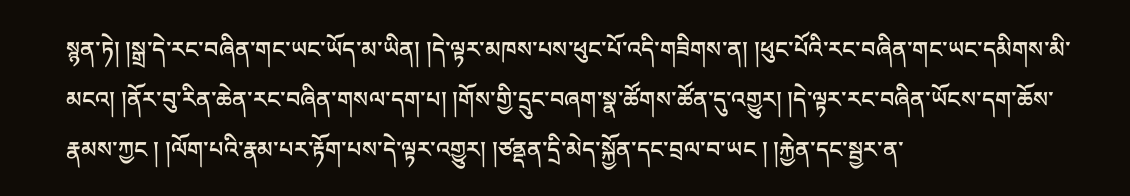སྙན་ཏེ། །སྒྲ་དེ་རང་བཞིན་གང་ཡང་ཡོད་མ་ཡིན། །དེ་ལྟར་མཁས་པས་ཕུང་པོ་འདི་གཟིགས་ན། །ཕུང་པོའི་རང་བཞིན་གང་ཡང་དམིགས་མི་མངའ། །ནོར་བུ་རིན་ཆེན་རང་བཞིན་གསལ་དག་པ། །གོས་གྱི་དྲུང་བཞག་སྣ་ཚོགས་ཚོན་དུ་འགྱུར། །དེ་ལྟར་རང་བཞིན་ཡོངས་དག་ཆོས་རྣམས་ཀྱང ། །ལོག་པའི་རྣམ་པར་རྟོག་པས་དེ་ལྟར་འགྱུར། །ཙནྡན་དྲི་མེད་སྐྱོན་དང་བྲལ་བ་ཡང ། །རྐྱེན་དང་སྦྱར་ན་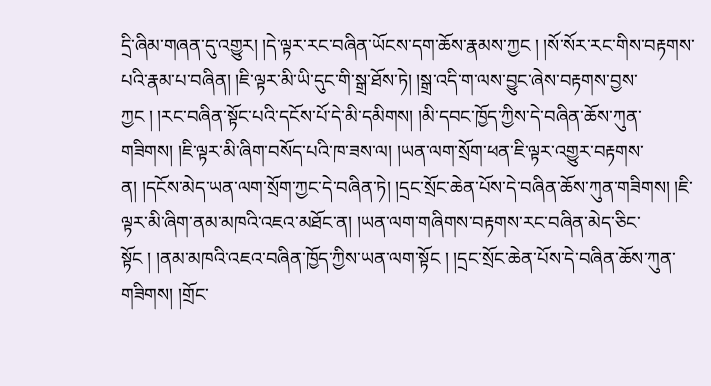དྲི་ཞིམ་གཞན་དུ་འགྱུར། །དེ་ལྟར་རང་བཞིན་ཡོངས་དག་ཆོས་རྣམས་ཀྱང ། །སོ་སོར་རང་གིས་བརྟགས་པའི་རྣམ་པ་བཞིན། །ཇི་ལྟར་མི་ཡི་དུང་གི་སྒྲ་ཐོས་ཏེ། །སྒྲ་འདི་ག་ལས་བྱུང་ཞེས་བརྟགས་བྱས་ཀྱང ། །རང་བཞིན་སྟོང་པའི་དངོས་པོ་དེ་མི་དམིགས། །མི་དབང་ཁྱོད་ཀྱིས་དེ་བཞིན་ཆོས་ཀུན་གཟིགས། །ཇི་ལྟར་མི་ཞིག་བསོད་པའི་ཁ་ཟས་ལ། །ཡན་ལག་སྲོག་ཕན་ཇི་ལྟར་འགྱུར་བརྟགས་ན། །དངོས་མེད་ཡན་ལག་སྲོག་ཀྱང་དེ་བཞིན་ཏེ། །དྲང་སྲོང་ཆེན་པོས་དེ་བཞིན་ཆོས་ཀུན་གཟིགས། །ཇི་ལྟར་མི་ཞིག་ནམ་མཁའི་འཇའ་མཐོང་ན། །ཡན་ལག་གཞིགས་བརྟགས་རང་བཞིན་མེད་ཅིང་སྟོང ། །ནམ་མཁའི་འཇའ་བཞིན་ཁྱོད་ཀྱིས་ཡན་ལག་སྟོང ། །དྲང་སྲོང་ཆེན་པོས་དེ་བཞིན་ཆོས་ཀུན་གཟིགས། །གྲོང་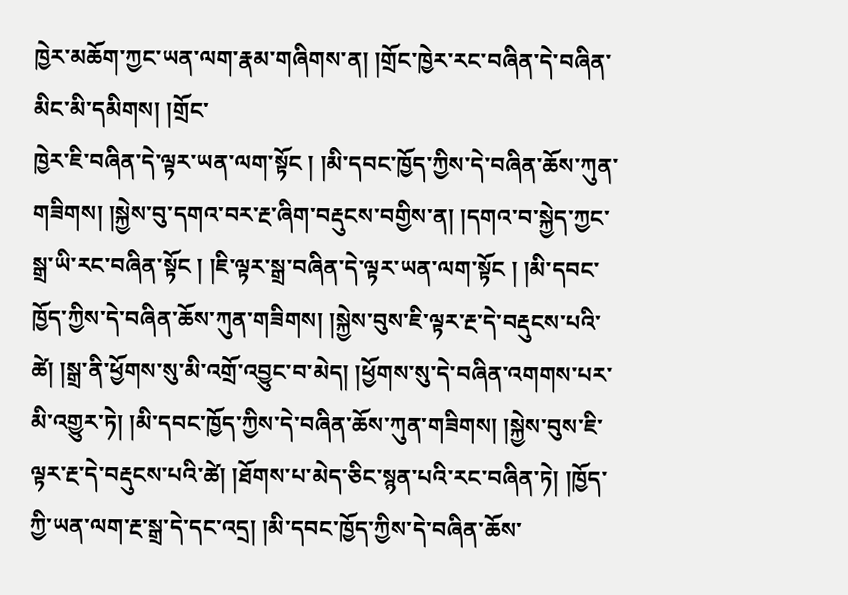ཁྱེར་མཆོག་ཀྱང་ཡན་ལག་རྣམ་གཞིགས་ན། །གྲོང་ཁྱེར་རང་བཞིན་དེ་བཞིན་མིང་མི་དམིགས། །གྲོང་
ཁྱེར་ཇི་བཞིན་དེ་ལྟར་ཡན་ལག་སྟོང ། །མི་དབང་ཁྱོད་ཀྱིས་དེ་བཞིན་ཆོས་ཀུན་གཟིགས། །སྐྱེས་བུ་དགའ་བར་རྔ་ཞིག་བརྡུངས་བགྱིས་ན། །དགའ་བ་སྐྱེད་ཀྱང་སྒྲ་ཡི་རང་བཞིན་སྟོང ། །ཇི་ལྟར་སྒྲ་བཞིན་དེ་ལྟར་ཡན་ལག་སྟོང ། །མི་དབང་ཁྱོད་ཀྱིས་དེ་བཞིན་ཆོས་ཀུན་གཟིགས། །སྐྱེས་བུས་ཇི་ལྟར་རྔ་དེ་བརྡུངས་པའི་ཚེ། །སྒྲ་ནི་ཕྱོགས་སུ་མི་འགྲོ་འབྱུང་བ་མེད། །ཕྱོགས་སུ་དེ་བཞིན་འགགས་པར་མི་འགྱུར་ཏེ། །མི་དབང་ཁྱོད་ཀྱིས་དེ་བཞིན་ཆོས་ཀུན་གཟིགས། །སྐྱེས་བུས་ཇི་ལྟར་རྔ་དེ་བརྡུངས་པའི་ཚེ། །ཐོགས་པ་མེད་ཅིང་སྙན་པའི་རང་བཞིན་ཏེ། །ཁྱོད་ཀྱི་ཡན་ལག་རྔ་སྒྲ་དེ་དང་འདྲ། །མི་དབང་ཁྱོད་ཀྱིས་དེ་བཞིན་ཆོས་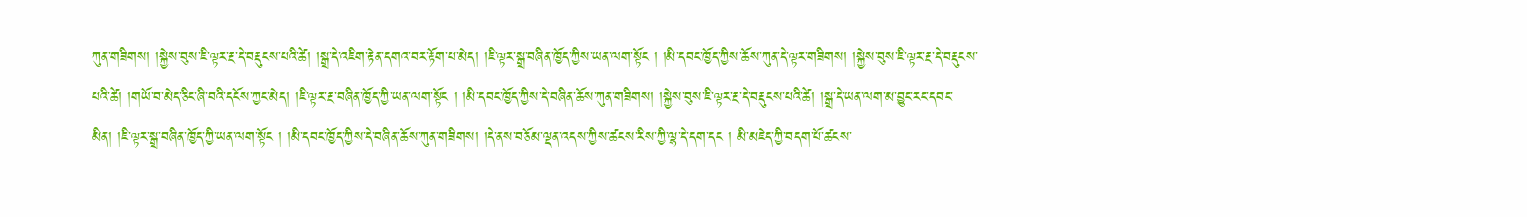ཀུན་གཟིགས། །སྐྱེས་བུས་ཇི་ལྟར་རྔ་དེ་བརྡུངས་པའི་ཚེ། །སྒྲ་དེ་འཇིག་རྟེན་དགའ་བར་རྟོག་པ་མེད། །ཇི་ལྟར་སྒྲ་བཞིན་ཁྱོད་ཀྱིས་ཡན་ལག་སྟོང ། །མི་དབང་ཁྱོད་ཀྱིས་ཆོས་ཀུན་དེ་ལྟར་གཟིགས། །སྐྱེས་བུས་ཇི་ལྟར་རྔ་དེ་བརྡུངས་པའི་ཚེ། །གཡོ་བ་མེད་ཅིང་ཞི་བའི་དངོས་ཀྱང་མེད། །ཇི་ལྟར་རྔ་བཞིན་ཁྱོད་ཀྱི་ཡན་ལག་སྟོང ། །མི་དབང་ཁྱོད་ཀྱིས་དེ་བཞིན་ཆོས་ཀུན་གཟིགས། །སྐྱེས་བུས་ཇི་ལྟར་རྔ་དེ་བརྡུངས་པའི་ཚེ། །སྒྲ་དེ་ཡན་ལག་མ་བྱུང་རང་དབང་མིན། །ཇི་ལྟར་སྒྲ་བཞིན་ཁྱོད་ཀྱི་ཡན་ལག་སྟོང ། །མི་དབང་ཁྱོད་ཀྱིས་དེ་བཞིན་ཆོས་ཀུན་གཟིགས། །དེ་ནས་བཅོམ་ལྡན་འདས་ཀྱིས་ཚངས་རིས་ཀྱི་ལྷ་དེ་དག་དང ། མི་མཇེད་ཀྱི་བདག་པོ་ཚངས་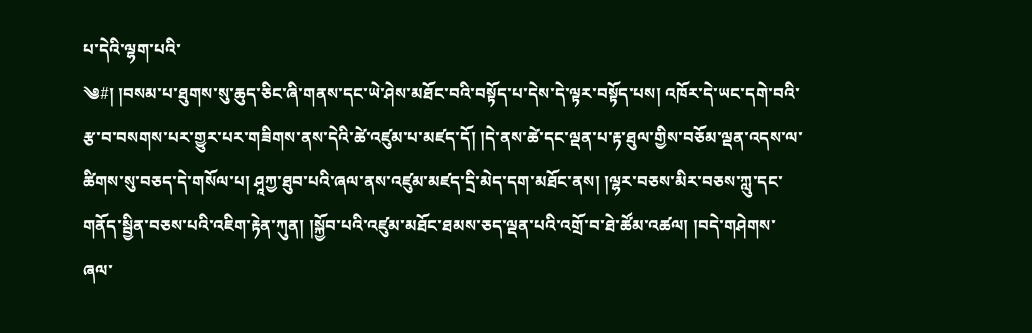པ་དེའི་ལྷག་པའི་
༄#། །བསམ་པ་ཐུགས་སུ་ཆུད་ཅིང་ཞི་གནས་དང་ཡེ་ཤེས་མཐོང་བའི་བསྟོད་པ་དེས་དེ་ལྟར་བསྟོད་པས། འཁོར་དེ་ཡང་དགེ་བའི་རྩ་བ་བསགས་པར་གྱུར་པར་གཟིགས་ནས་དེའི་ཚེ་འཛུམ་པ་མཛད་དོ། །དེ་ནས་ཚེ་དང་ལྡན་པ་རྟ་ཐུལ་གྱིས་བཅོམ་ལྡན་འདས་ལ་ཚིགས་སུ་བཅད་དེ་གསོལ་པ། ཤཱཀྱ་ཐུབ་པའི་ཞལ་ནས་འཛུམ་མཛད་དྲི་མེད་དག་མཐོང་ནས། །ལྷར་བཅས་མིར་བཅས་ཀླུ་དང་གནོད་སྦྱིན་བཅས་པའི་འཇིག་རྟེན་ཀུན། །སྐྱོབ་པའི་འཛུམ་མཐོང་ཐམས་ཅད་ལྡན་པའི་འགྲོ་བ་ཐེ་ཚོམ་འཚལ། །བདེ་གཤེགས་ཞལ་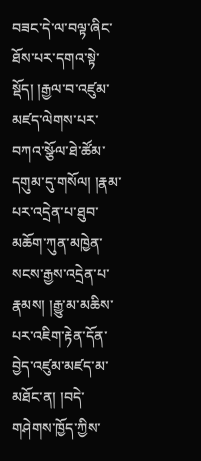བཟང་དེ་ལ་བལྟ་ཞིང་ཐོས་པར་དགའ་སྟེ་སྡོད། །རྒྱལ་བ་འཛུམ་མཛད་ལེགས་པར་བཀའ་སྩོལ་ཐེ་ཚོམ་དགུམ་དུ་གསོལ། །རྣམ་པར་འདྲེན་པ་ཐུབ་མཆོག་ཀུན་མཁྱེན་སངས་རྒྱས་འདྲེན་པ་རྣམས། །རྒྱུ་མ་མཆིས་པར་འཇིག་རྟེན་དོན་བྱེད་འཛུམ་མཛད་མ་མཐོང་ན། །བདེ་གཤེགས་ཁྱོད་ཀྱིས་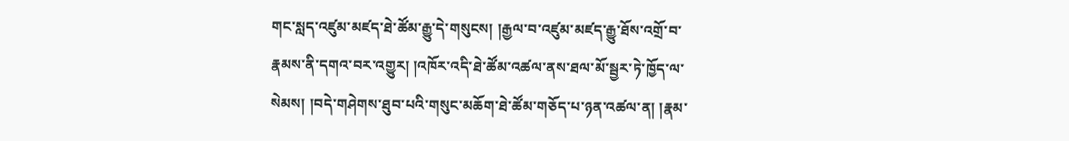གང་སླད་འཛུམ་མཛད་ཐེ་ཚོམ་རྒྱུ་དེ་གསུངས། །རྒྱལ་བ་འཛུམ་མཛད་རྒྱུ་ཐོས་འགྲོ་བ་རྣམས་ནི་དགའ་བར་འགྱུར། །འཁོར་འདི་ཐེ་ཚོམ་འཚལ་ནས་ཐལ་མོ་སྦྱར་ཏེ་ཁྱོད་ལ་སེམས། །བདེ་གཤེགས་ཐུབ་པའི་གསུང་མཆོག་ཐེ་ཚོམ་གཅོད་པ་ཉན་འཚལ་ན། །རྣམ་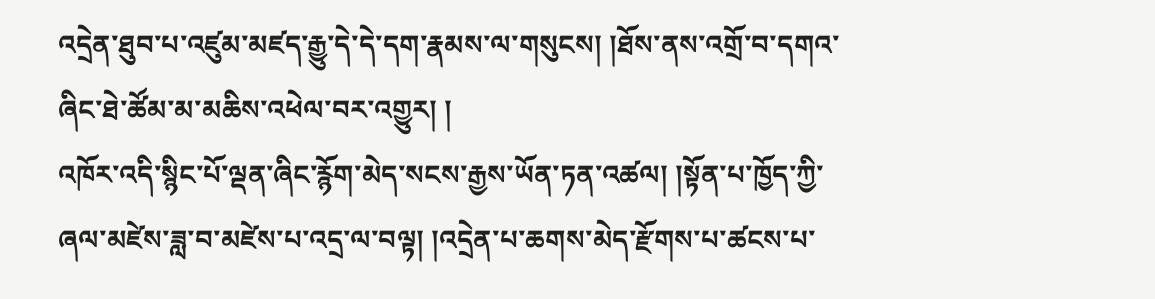འདྲེན་ཐུབ་པ་འཛུམ་མཛད་རྒྱུ་དེ་དེ་དག་རྣམས་ལ་གསུངས། །ཐོས་ནས་འགྲོ་བ་དགའ་ཞིང་ཐེ་ཚོམ་མ་མཆིས་འཕེལ་བར་འགྱུར། །
འཁོར་འདི་སྙིང་པོ་ལྡན་ཞིང་རྙོག་མེད་སངས་རྒྱས་ཡོན་ཏན་འཚལ། །སྟོན་པ་ཁྱོད་ཀྱི་ཞལ་མཛེས་ཟླ་བ་མཛེས་པ་འདྲ་ལ་བལྟ། །འདྲེན་པ་ཆགས་མེད་རྫོགས་པ་ཚངས་པ་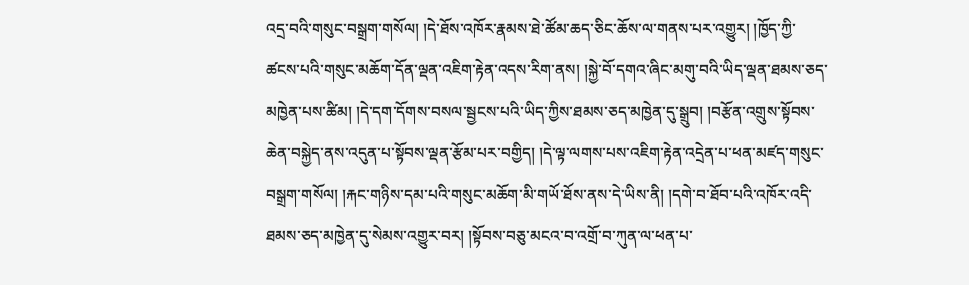འདྲ་བའི་གསུང་བསྒྲག་གསོལ། །དེ་ཐོས་འཁོར་རྣམས་ཐེ་ཚོམ་ཆད་ཅིང་ཆོས་ལ་གནས་པར་འགྱུར། །ཁྱོད་ཀྱི་ཚངས་པའི་གསུང་མཆོག་དོན་ལྡན་འཇིག་རྟེན་འདས་རིག་ནས། །སྐྱེ་བོ་དགའ་ཞིང་མགུ་བའི་ཡིད་ལྡན་ཐམས་ཅད་མཁྱེན་པས་ཚིམ། །དེ་དག་དོགས་བསལ་སྦྱངས་པའི་ཡིད་ཀྱིས་ཐམས་ཅད་མཁྱེན་དུ་སྒྲུབ། །བརྩོན་འགྲུས་སྟོབས་ཆེན་བསྐྱེད་ནས་འདུན་པ་སྟོབས་ལྡན་རྩོམ་པར་བགྱིད། །དེ་ལྟ་ལགས་པས་འཇིག་རྟེན་འདྲེན་པ་ཕན་མཛད་གསུང་བསྒྲག་གསོལ། །རྐང་གཉིས་དམ་པའི་གསུང་མཆོག་མི་གཡོ་ཐོས་ནས་དེ་ཡིས་ནི། །དགེ་བ་ཐོབ་པའི་འཁོར་འདི་ཐམས་ཅད་མཁྱེན་དུ་སེམས་འགྱུར་བར། །སྟོབས་བཅུ་མངའ་བ་འགྲོ་བ་ཀུན་ལ་ཕན་པ་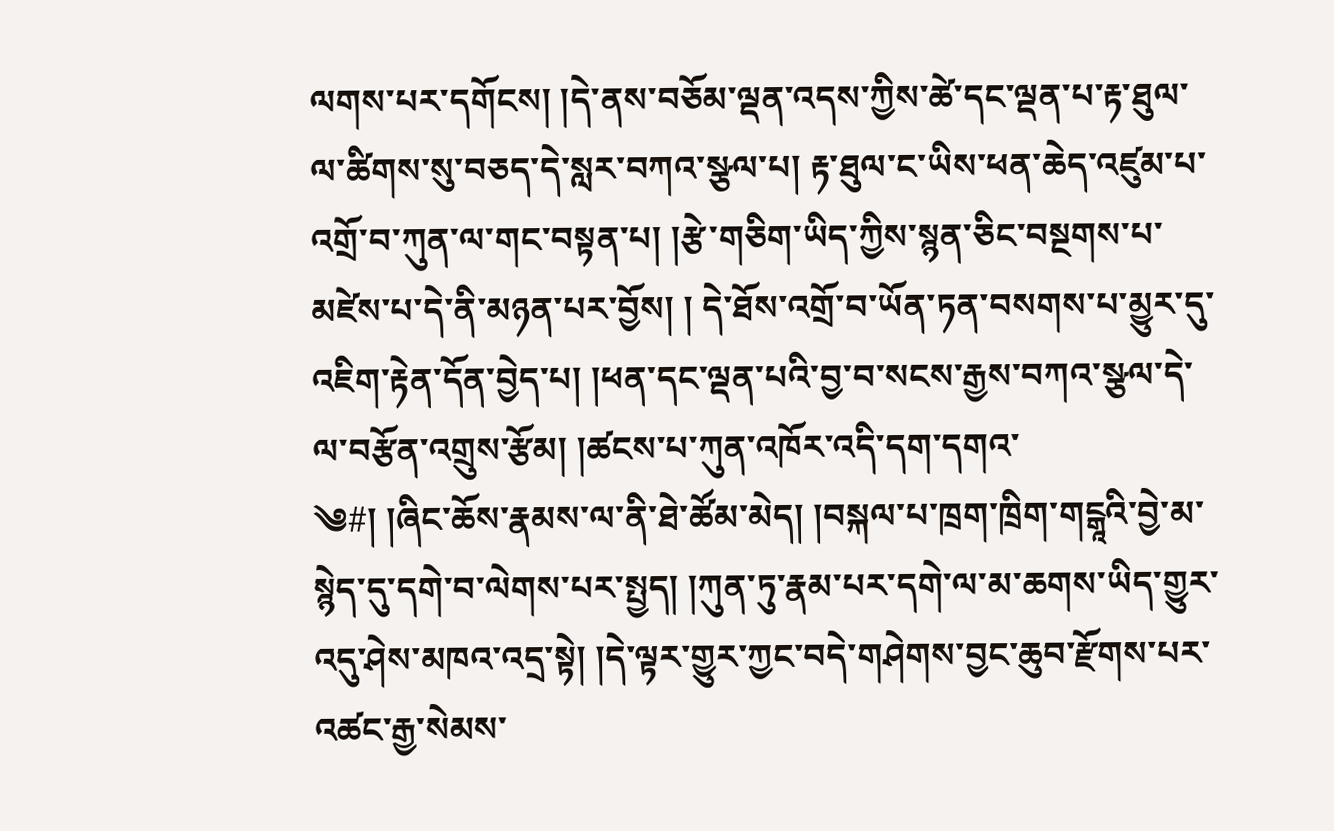ལགས་པར་དགོངས། །དེ་ནས་བཅོམ་ལྡན་འདས་ཀྱིས་ཚེ་དང་ལྡན་པ་རྟ་ཐུལ་ལ་ཚིགས་སུ་བཅད་དེ་སླར་བཀའ་སྩལ་པ། རྟ་ཐུལ་ང་ཡིས་ཕན་ཆེད་འཛུམ་པ་འགྲོ་བ་ཀུན་ལ་གང་བསྟན་པ། །རྩེ་གཅིག་ཡིད་ཀྱིས་སྙན་ཅིང་བསྔགས་པ་མཛེས་པ་དེ་ནི་མཉན་པར་བྱོས། ། དེ་ཐོས་འགྲོ་བ་ཡོན་ཏན་བསགས་པ་མྱུར་དུ་འཇིག་རྟེན་དོན་བྱེད་པ། །ཕན་དང་ལྡན་པའི་བྱ་བ་སངས་རྒྱས་བཀའ་སྩལ་དེ་ལ་བརྩོན་འགྲུས་རྩོམ། །ཚངས་པ་ཀུན་འཁོར་འདི་དག་དགའ་
༄#། །ཞིང་ཆོས་རྣམས་ལ་ནི་ཐེ་ཚོམ་མེད། །བསྐལ་པ་ཁྲག་ཁྲིག་གངྒཱའི་བྱེ་མ་སྙེད་དུ་དགེ་བ་ལེགས་པར་སྤྱད། །ཀུན་ཏུ་རྣམ་པར་དགེ་ལ་མ་ཆགས་ཡིད་གྱུར་འདུ་ཤེས་མཁའ་འདྲ་སྟེ། །དེ་ལྟར་གྱུར་ཀྱང་བདེ་གཤེགས་བྱང་ཆུབ་རྫོགས་པར་འཚང་རྒྱ་སེམས་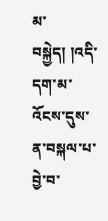མ་བསྐྱེད། །འདི་དག་མ་འོངས་དུས་ན་བསྐལ་པ་བྱེ་བ་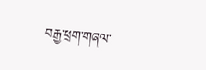བརྒྱ་ཕྲག་གཞལ་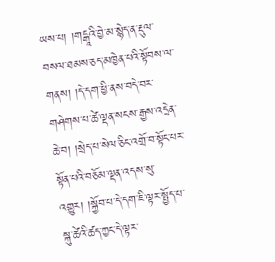ཡས་པ། །གངྒཱའི་བྱེ་མ་སྙེད་ན་རྡུལ་བསལ་ཐམས་ཅད་མཁྱེན་པའི་སྟོབས་ལ་གནས། །དེ་དག་ཕྱི་ནས་བདེ་བར་གཤེགས་པ་ཚེ་ལྡན་སངས་རྒྱས་འདྲེན་ཆེ་བ། །སྲེད་པ་སེལ་ཅིང་འགྲོ་བ་སྟོང་པར་སྟོན་པའི་བཅོམ་ལྡན་འདས་སུ་འགྱུར། །སྐྱོབ་པ་དེ་དག་ཇི་ལྟར་སྤྱོད་པ་སྐུ་ཚེའི་ཚད་ཀྱང་དེ་ལྟར་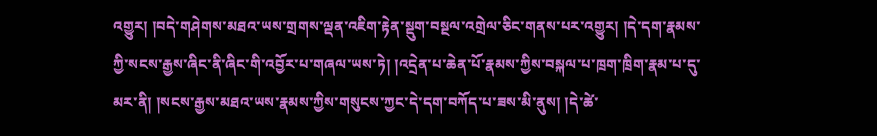འགྱུར། །བདེ་གཤེགས་མཐའ་ཡས་གྲགས་ལྡན་འཇིག་རྟེན་སྡུག་བསྔལ་འགྲེལ་ཅིང་གནས་པར་འགྱུར། །དེ་དག་རྣམས་ཀྱི་སངས་རྒྱས་ཞིང་ནི་ཞིང་གི་འབྱོར་པ་གཞལ་ཡས་ཏེ། །འདྲེན་པ་ཆེན་པོ་རྣམས་ཀྱིས་བསྐལ་པ་ཁྲག་ཁྲིག་རྣམ་པ་དུ་མར་ནི། །སངས་རྒྱས་མཐའ་ཡས་རྣམས་ཀྱིས་གསུངས་ཀྱང་དེ་དག་བཀོད་པ་ཟས་མི་ནུས། །དེ་ཚེ་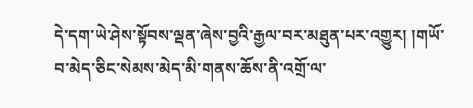དེ་དག་ཡེ་ཤེས་སྟོབས་ལྡན་ཞེས་བྱའི་རྒྱལ་བར་མཐུན་པར་འགྱུར། །གཡོ་བ་མེད་ཅིང་སེམས་མེད་མི་གནས་ཆོས་ནི་འགྲོ་ལ་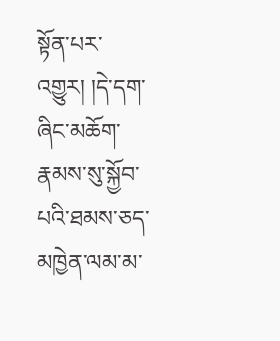སྟོན་པར་འགྱུར། །དེ་དག་ཞིང་མཆོག་རྣམས་སུ་སྐྱོབ་པའི་ཐམས་ཅད་མཁྱེན་ལམ་མ་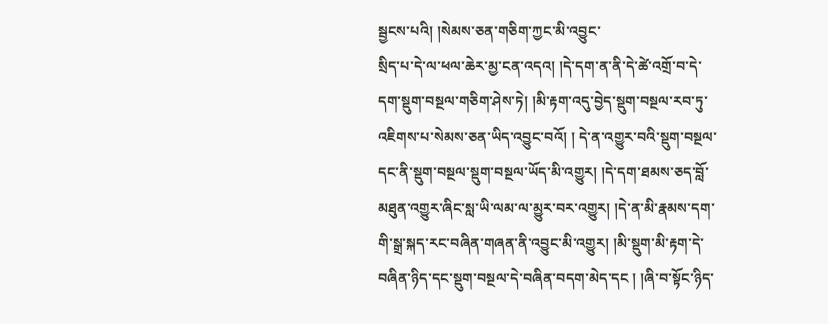སྦྱངས་པའི། །སེམས་ཅན་གཅིག་ཀྱང་མི་འབྱུང་
སྲིད་པ་དེ་ལ་ཕལ་ཆེར་མྱ་ངན་འདའ། །དེ་དག་ན་ནི་དེ་ཚེ་འགྲོ་བ་དེ་དག་སྡུག་བསྔལ་གཅིག་ཤེས་ཏེ། །མི་རྟག་འདུ་བྱེད་སྡུག་བསྔལ་རབ་ཏུ་འཇིགས་པ་སེམས་ཅན་ཡིད་འབྱུང་བའོ། ། དེ་ན་འགྱུར་བའི་སྡུག་བསྔལ་དང་ནི་སྡུག་བསྔལ་སྡུག་བསྔལ་ཡོད་མི་འགྱུར། །དེ་དག་ཐམས་ཅད་བློ་མཐུན་འགྱུར་ཞིང་སླ་ཡི་ལམ་ལ་མྱུར་བར་འགྱུར། །དེ་ན་མི་རྣམས་དག་གི་སྒྲ་སྐད་རང་བཞིན་གཞན་ནི་འབྱུང་མི་འགྱུར། །མི་སྡུག་མི་རྟག་དེ་བཞིན་ཉིད་དང་སྡུག་བསྔལ་དེ་བཞིན་བདག་མེད་དང ། །ཞི་བ་སྟོང་ཉིད་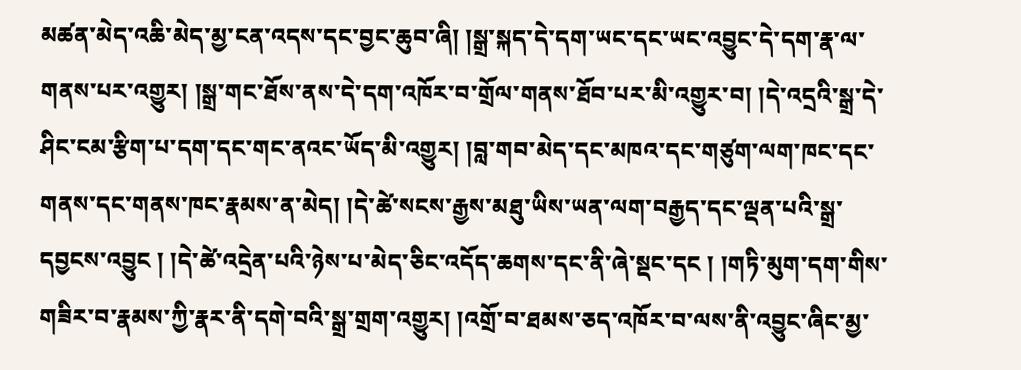མཚན་མེད་འཆི་མེད་མྱ་ངན་འདས་དང་བྱང་ཆུབ་ཞི། །སྒྲ་སྐད་དེ་དག་ཡང་དང་ཡང་འབྱུང་དེ་དག་རྣ་ལ་གནས་པར་འགྱུར། །སྒྲ་གང་ཐོས་ནས་དེ་དག་འཁོར་བ་གྲོལ་གནས་ཐོབ་པར་མི་འགྱུར་བ། །དེ་འདྲའི་སྒྲ་དེ་ཤིང་ངམ་རྩིག་པ་དག་དང་གང་ནའང་ཡོད་མི་འགྱུར། །བླ་གབ་མེད་དང་མཁའ་དང་གཙུག་ལག་ཁང་དང་གནས་དང་གནས་ཁང་རྣམས་ན་མེད། །དེ་ཚེ་སངས་རྒྱས་མཐུ་ཡིས་ཡན་ལག་བརྒྱད་དང་ལྡན་པའི་སྒྲ་དབྱངས་འབྱུང ། །དེ་ཚེ་འདྲེན་པའི་ཉེས་པ་མེད་ཅིང་འདོད་ཆགས་དང་ནི་ཞེ་སྡང་དང ། །གཏི་མུག་དག་གིས་གཟིར་བ་རྣམས་ཀྱི་རྣར་ནི་དགེ་བའི་སྒྲ་གྲག་འགྱུར། །འགྲོ་བ་ཐམས་ཅད་འཁོར་བ་ལས་ནི་འབྱུང་ཞིང་མྱ་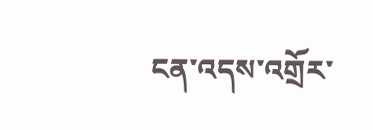ངན་འདས་འགྲོར་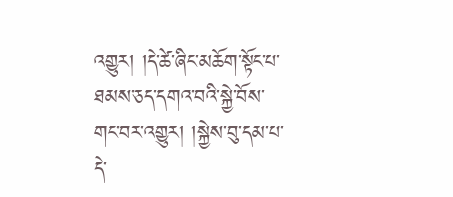འགྱུར། །དེ་ཚེ་ཞིང་མཆོག་སྟོང་པ་ཐམས་ཅད་དགའ་བའི་སྐྱེ་བོས་གང་བར་འགྱུར། །སྐྱེས་བུ་དམ་པ་དེ་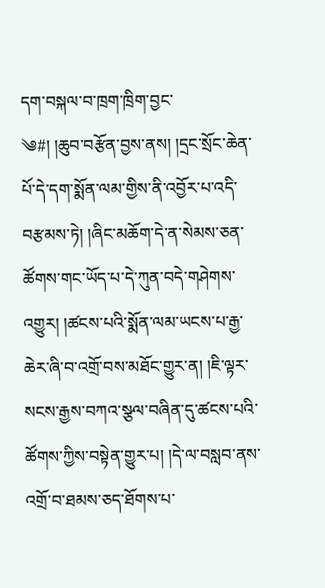དག་བསྐལ་བ་ཁྲག་ཁྲིག་བྱང་
༄#། །ཆུབ་བརྩོན་བྱས་ནས། །དྲང་སྲོང་ཆེན་པོ་དེ་དག་སྨོན་ལམ་གྱིས་ནི་འབྱོར་པ་འདི་བརྩམས་ཏེ། །ཞིང་མཆོག་དེ་ན་སེམས་ཅན་ཚོགས་གང་ཡོད་པ་དེ་ཀུན་བདེ་གཤེགས་འགྱུར། །ཚངས་པའི་སྨོན་ལམ་ཡངས་པ་རྒྱ་ཆེར་ཞི་བ་འགྲོ་བས་མཐོང་གྱུར་ན། །ཇི་ལྟར་སངས་རྒྱས་བཀའ་སྩལ་བཞིན་དུ་ཚངས་པའི་ཚོགས་ཀྱིས་བསྟེན་གྱུར་པ། །དེ་ལ་བསླབ་ནས་འགྲོ་བ་ཐམས་ཅད་ཐོགས་པ་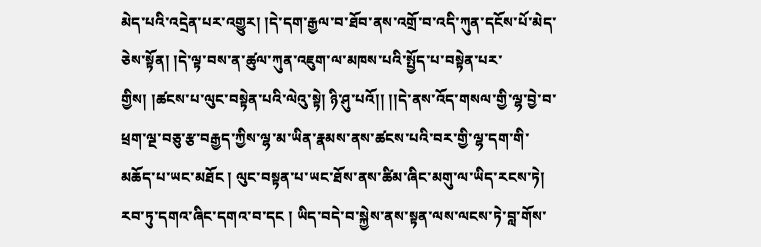མེད་པའི་འདྲེན་པར་འགྱུར། །དེ་དག་རྒྱལ་བ་ཐོབ་ནས་འགྲོ་བ་འདི་ཀུན་དངོས་པོ་མེད་ཅེས་སྟོན། །དེ་ལྟ་བས་ན་ཚུལ་ཀུན་འཇུག་ལ་མཁས་པའི་སྤྱོད་པ་བསྟེན་པར་གྱིས། །ཚངས་པ་ལུང་བསྟེན་པའི་ལེའུ་སྟེ། ཉི་ཤུ་པའོ།། །།དེ་ནས་འོད་གསལ་གྱི་ལྷ་བྱེ་བ་ཕྲག་ལྔ་བཅུ་རྩ་བརྒྱད་ཀྱིས་ལྷ་མ་ཡིན་རྣམས་ནས་ཚངས་པའི་བར་གྱི་ལྷ་དག་གི་མཆོད་པ་ཡང་མཐོང ། ལུང་བསྟན་པ་ཡང་ཐོས་ནས་ཚིམ་ཞིང་མགུ་ལ་ཡིད་རངས་ཏེ། རབ་ཏུ་དགའ་ཞིང་དགའ་བ་དང ། ཡིད་བདེ་བ་སྐྱེས་ནས་སྟན་ལས་ལངས་ཏེ་བླ་གོས་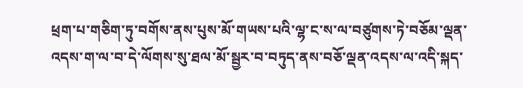ཕྲག་པ་གཅིག་ཏུ་བགོས་ནས་པུས་མོ་གཡས་པའི་ལྷ་ང་ས་ལ་བཙུགས་ཏེ་བཅོམ་ལྡན་འདས་ག་ལ་བ་དེ་ལོགས་སུ་ཐལ་མོ་སྦྱར་བ་བཏུད་ནས་བཅོ་ལྡན་འདས་ལ་འདི་སྐད་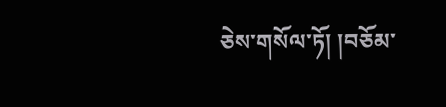ཅེས་གསོལ་ཏོ། །བཅོམ་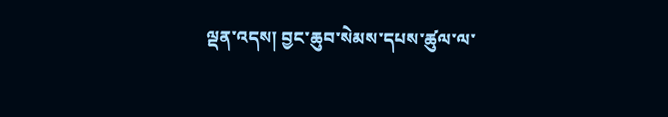ལྡན་འདས། བྱང་ཆུབ་སེམས་དཔས་ཚུལ་ལ་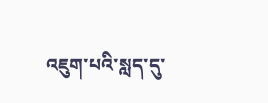འཇུག་པའི་སླད་དུ་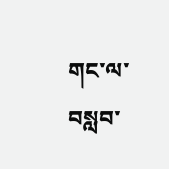གང་ལ་བསླབ་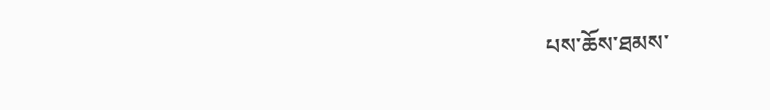པས་ཆོས་ཐམས་